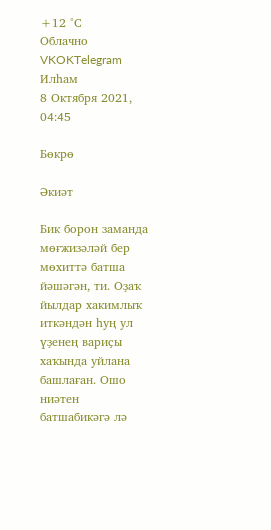+12 °С
Облачно
VKOKTelegram
Илһам
8 Октября 2021, 04:45

Бөкрө

Әкиәт

Бик борон заманда мөғжизәләй бер мөхиттә батша йәшәгән, ти. Оҙаҡ йылдар хакимлыҡ иткәндән һуң ул үҙенең вариҫы хаҡында уйлана башлаған. Ошо ниәтен батшабикәгә лә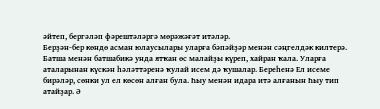әйтеп, бергәләп фәрештәләргә мөрәжәғәт итәләр.
Берҙән-бер көндө асман юлаусылары уларға бәпәйҙәр менән сәңгелдәк килтерә. Батша менән батшабикә унда ятҡан өс малайҙы күреп, хайран ҡала. Уларға аталарынан күскән һәләттәренә ҡулай исем дә ҡушалар. Береһенә Ел исеме бирәләр, сөнки ул ел көсөн алған була. Һыу менән идара итә алғанын Һыу тип атайҙар. Ә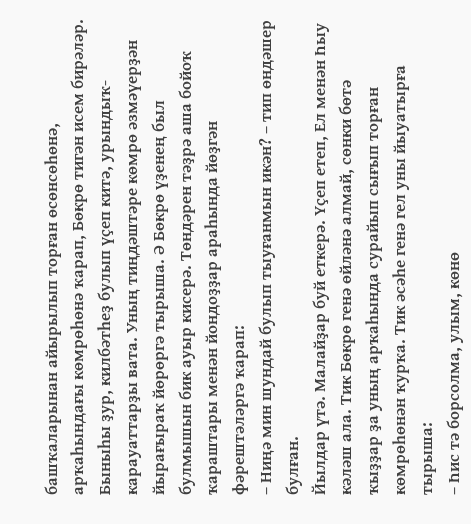башҡаларынан айырылып торған өсөнсөһөнә, арҡаһындағы көмрөһөнә ҡарап, Бөкрө тигән исем бирәләр. Быныһы ҙур, килбәтһеҙ булып үҫеп китә, урындыҡ-карауаттарҙы вата. Уның тиңдәштәре көмрө әзмәүерҙән йырағыраҡ йөрөргә тырыша. Ә Бөкрө үҙенең был булмышын бик ауыр кисерә. Төндәрен тәҙрә аша бойоҡ ҡараштары менән йондоҙҙар араһында йөҙгән фәрештәләргә ҡарап:
– Ниңә мин шундай булып тыуғанмын икән? – тип өндәшер булған.
Йылдар үтә. Малайҙар буй еткерә. Үҫеп етеп, Ел менән Һыу кәләш ала. Тик Бөкрө генә өйләнә алмай, сөнки бөтә ҡыҙҙар ҙа уның арҡаһында сурайып сығып торған көмрөһөнән ҡурҡа. Тик әсәһе генә гел уны йыуатырға тырыша:
– Һис тә борсолма, улым, көнө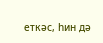еткәс, һин дә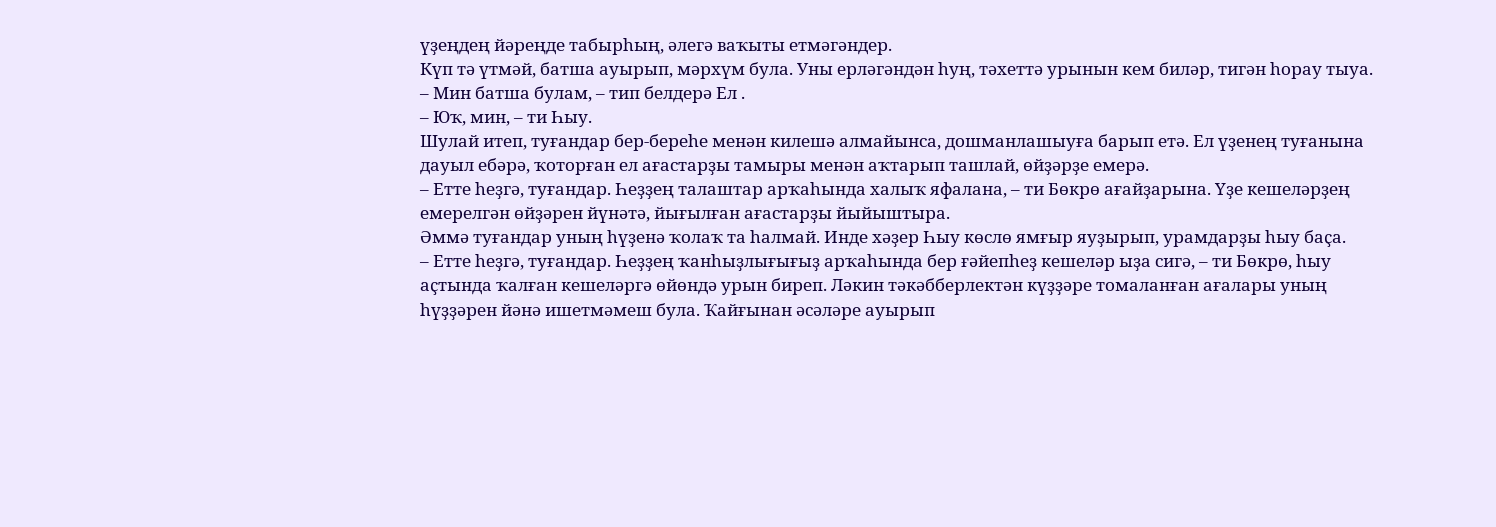үҙеңдең йәреңде табырһың, әлегә ваҡыты етмәгәндер.
Күп тә үтмәй, батша ауырып, мәрхүм була. Уны ерләгәндән һуң, тәхеттә урынын кем биләр, тигән һорау тыуа.
– Мин батша булам, – тип белдерә Ел .
– Юҡ, мин, – ти Һыу.
Шулай итеп, туғандар бер-береһе менән килешә алмайынса, дошманлашыуға барып етә. Ел үҙенең туғанына дауыл ебәрә, ҡоторған ел ағастарҙы тамыры менән аҡтарып ташлай, өйҙәрҙе емерә.
– Етте һеҙгә, туғандар. Һеҙҙең талаштар арҡаһында халыҡ яфалана, – ти Бөкрө ағайҙарына. Үҙе кешеләрҙең емерелгән өйҙәрен йүнәтә, йығылған ағастарҙы йыйыштыра.
Әммә туғандар уның һүҙенә ҡолаҡ та һалмай. Инде хәҙер Һыу көслө ямғыр яуҙырып, урамдарҙы һыу баҫа.
– Етте һеҙгә, туғандар. Һеҙҙең ҡанһыҙлығығыҙ арҡаһында бер ғәйепһеҙ кешеләр ыҙа сигә, – ти Бөкрө, һыу аҫтында ҡалған кешеләргә өйөндә урын биреп. Ләкин тәкәбберлектән күҙҙәре томаланған ағалары уның һүҙҙәрен йәнә ишетмәмеш була. Ҡайғынан әсәләре ауырып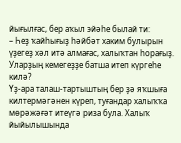йығылғас, бер аҡыл эйәһе былай ти:
– Һеҙ ҡайһығыҙ һәйбәт хаким булырын үҙегеҙ хәл итә алмағас, халыҡтан һорағыҙ. Уларҙың кемегеҙҙе батша итеп күргеһе килә?
Үҙ-ара талаш-тартыштың бер ҙә яҡшыға килтермәгәнен күреп, туғандар халыҡҡа мөрәжәғәт итеүгә риза була. Халыҡ йыйылышында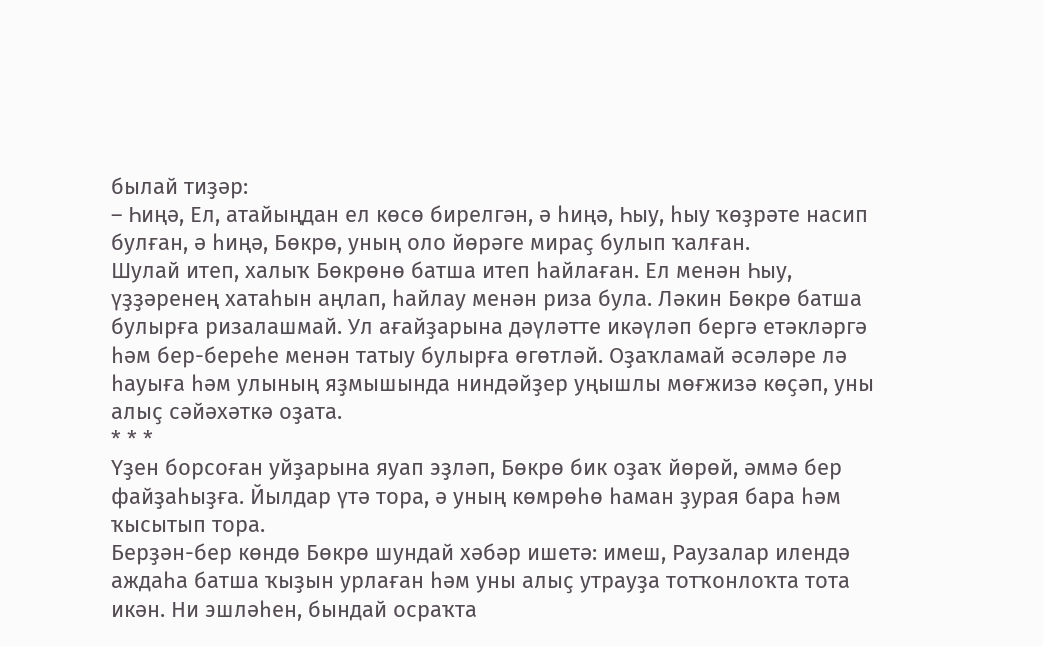былай тиҙәр:
– Һиңә, Ел, атайыңдан ел көсө бирелгән, ә һиңә, Һыу, һыу ҡөҙрәте насип булған, ә һиңә, Бөкрө, уның оло йөрәге мираҫ булып ҡалған.
Шулай итеп, халыҡ Бөкрөнө батша итеп һайлаған. Ел менән Һыу, үҙҙәренең хатаһын аңлап, һайлау менән риза була. Ләкин Бөкрө батша булырға ризалашмай. Ул ағайҙарына дәүләтте икәүләп бергә етәкләргә һәм бер-береһе менән татыу булырға өгөтләй. Оҙаҡламай әсәләре лә һауыға һәм улының яҙмышында ниндәйҙер уңышлы мөғжизә көҫәп, уны алыҫ сәйәхәткә оҙата.
* * *
Үҙен борсоған уйҙарына яуап эҙләп, Бөкрө бик оҙаҡ йөрөй, әммә бер файҙаһыҙға. Йылдар үтә тора, ә уның көмрөһө һаман ҙурая бара һәм ҡысытып тора.
Берҙән-бер көндө Бөкрө шундай хәбәр ишетә: имеш, Раузалар илендә аждаһа батша ҡыҙын урлаған һәм уны алыҫ утрауҙа тотҡонлоҡта тота икән. Ни эшләһен, бындай осраҡта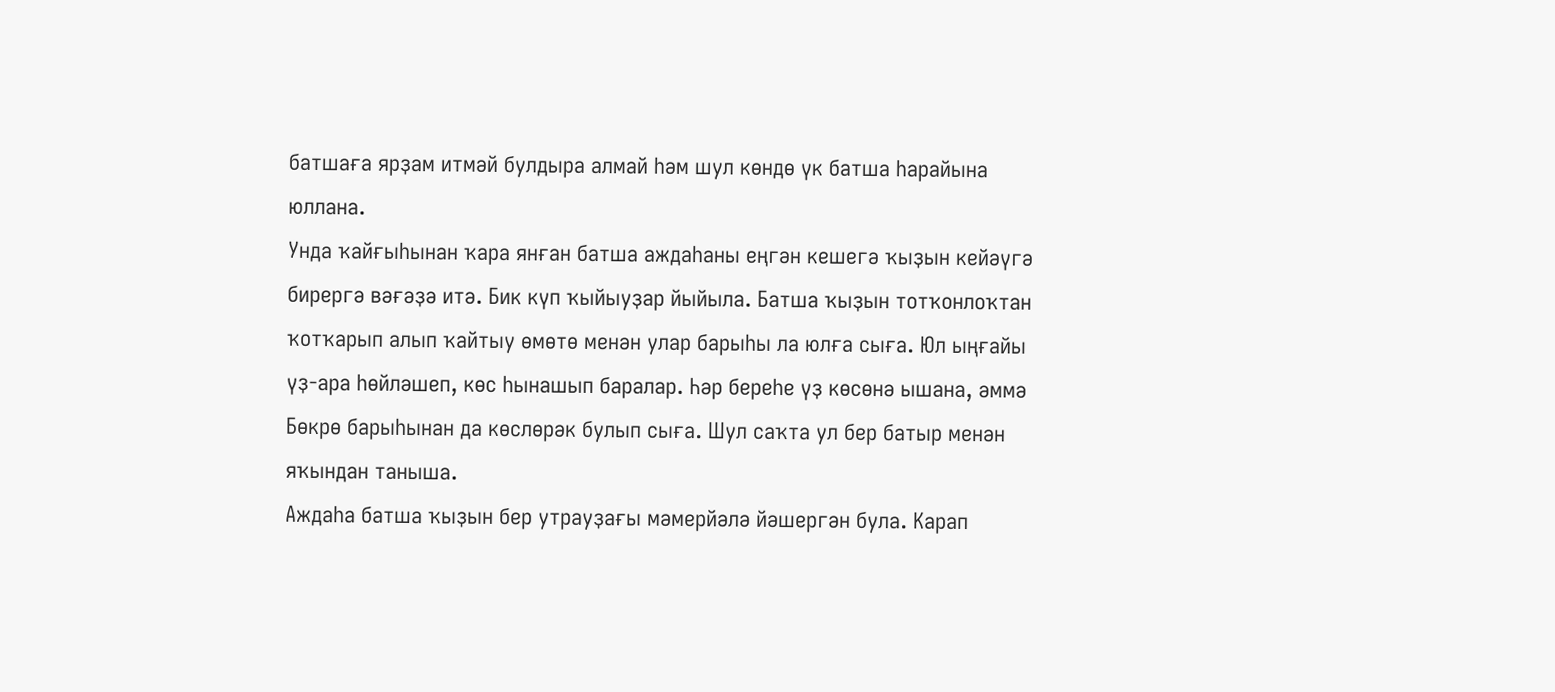батшаға ярҙам итмәй булдыра алмай һәм шул көндө үк батша һарайына юллана.
Унда ҡайғыһынан ҡара янған батша аждаһаны еңгән кешегә ҡыҙын кейәүгә бирергә вәғәҙә итә. Бик күп ҡыйыуҙар йыйыла. Батша ҡыҙын тотҡонлоҡтан ҡотҡарып алып ҡайтыу өмөтө менән улар барыһы ла юлға сыға. Юл ыңғайы үҙ-ара һөйләшеп, көс һынашып баралар. Һәр береһе үҙ көсөнә ышана, әммә Бөкрө барыһынан да көслөрәк булып сыға. Шул саҡта ул бер батыр менән яҡындан таныша.
Аждаһа батша ҡыҙын бер утрауҙағы мәмерйәлә йәшергән була. Карап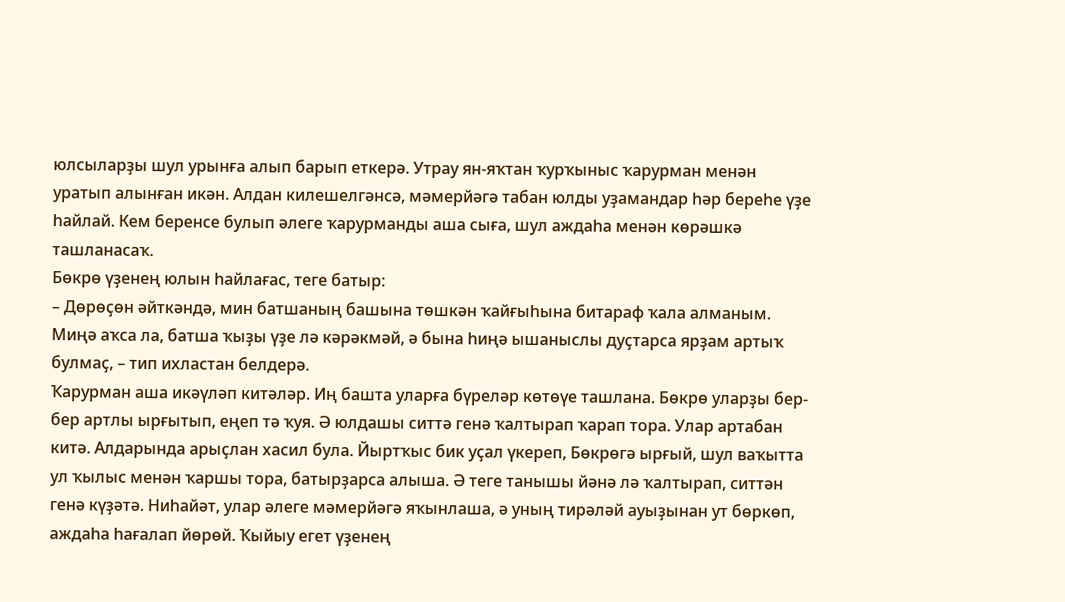юлсыларҙы шул урынға алып барып еткерә. Утрау ян-яҡтан ҡурҡыныс ҡарурман менән уратып алынған икән. Алдан килешелгәнсә, мәмерйәгә табан юлды уҙамандар һәр береһе үҙе һайлай. Кем беренсе булып әлеге ҡарурманды аша сыға, шул аждаһа менән көрәшкә ташланасаҡ.
Бөкрө үҙенең юлын һайлағас, теге батыр:
– Дөрөҫөн әйткәндә, мин батшаның башына төшкән ҡайғыһына битараф ҡала алманым. Миңә аҡса ла, батша ҡыҙы үҙе лә кәрәкмәй, ә бына һиңә ышаныслы дуҫтарса ярҙам артыҡ булмаҫ, – тип ихластан белдерә.
Ҡарурман аша икәүләп китәләр. Иң башта уларға бүреләр көтөүе ташлана. Бөкрө уларҙы бер-бер артлы ырғытып, еңеп тә ҡуя. Ә юлдашы ситтә генә ҡалтырап ҡарап тора. Улар артабан китә. Алдарында арыҫлан хасил була. Йыртҡыс бик уҫал үкереп, Бөкрөгә ырғый, шул ваҡытта ул ҡылыс менән ҡаршы тора, батырҙарса алыша. Ә теге танышы йәнә лә ҡалтырап, ситтән генә күҙәтә. Ниһайәт, улар әлеге мәмерйәгә яҡынлаша, ә уның тирәләй ауыҙынан ут бөркөп, аждаһа һағалап йөрөй. Ҡыйыу егет үҙенең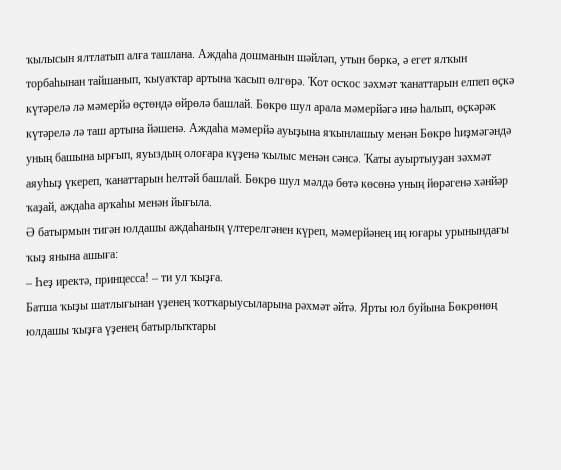ҡылысын ялтлатып алға ташлана. Аждаһа дошманын шәйләп, утын бөркә, ә егет ялҡын торбаһынан тайшанып, ҡыуаҡтар артына ҡасып өлгөрә. Ҡот осҡос зәхмәт ҡанаттарын елпеп өҫкә күтәрелә лә мәмерйә өҫтөндә өйрөлә башлай. Бөкрө шул арала мәмерйәгә инә һалып, өҫкәрәк күтәрелә лә таш артына йәшенә. Аждаһа мәмерйә ауыҙына яҡынлашыу менән Бөкрө һиҙмәгәндә уның башына ырғып, яуыздың олоғара күҙенә ҡылыс менән сәнсә. Ҡаты ауыртыуҙан зәхмәт аяуһыҙ үкереп, ҡанаттарын һелтәй башлай. Бөкрө шул мәлдә бөтә көсөнә уның йөрәгенә хәнйәр ҡаҙай, аждаһа арҡаһы менән йығыла.
Ә батырмын тигән юлдашы аждаһаның үлтерелгәнен күреп, мәмерйәнең иң юғары урынындағы ҡыҙ янына ашыға:
– Һеҙ иректә, принцесса! – ти ул ҡыҙға.
Батша ҡыҙы шатлығынан үҙенең ҡотҡарыусыларына рәхмәт әйтә. Ярты юл буйына Бөкрөнөң юлдашы ҡыҙға үҙенең батырлыҡтары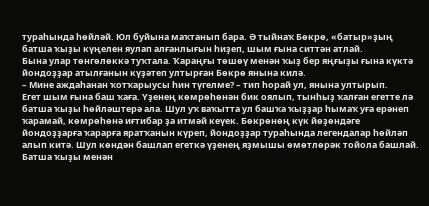тураһында һөйләй. Юл буйына маҡтанып бара. Ә тыйнаҡ Бөкрө, «батыр»ҙың батша ҡыҙы күңелен яулап алғанлығын һиҙеп, шым ғына ситтән атлай.
Бына улар төнгөлөккә туҡтала. Ҡараңғы төшөү менән ҡыҙ бер яңғыҙы ғына күктә йондоҙҙар атылғанын күҙәтеп ултырған Бөкрө янына килә.
– Мине аждаһанан ҡотҡарыусы һин түгелме? – тип һорай ул, янына ултырып.
Егет шым ғына баш ҡаға. Үҙенең көмрөһөнән бик оялып, тынһыҙ ҡалған егетте лә батша ҡыҙы һөйләштерә ала. Шул уҡ ваҡытта ул башҡа ҡыҙҙар һымаҡ уға ерәнеп ҡарамай, көмрөһөнә иғтибар ҙа итмәй кеүек. Бөкрөнөң күк йөҙөндәге йондоҙҙарға ҡарарға яратҡанын күреп, йондоҙҙар тураһында легендалар һөйләп алып китә. Шул көндән башлап егеткә үҙенең яҙмышы өмөтлөрәк тойола башлай. Батша ҡыҙы менән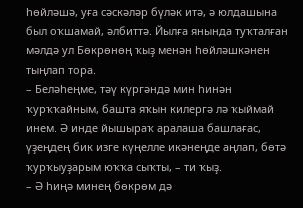һөйләшә, уға сәскәләр бүләк итә, ә юлдашына был оҡшамай, әлбиттә. Йылға янында туҡталған мәлдә ул Бөкрөнөң ҡыҙ менән һөйләшкәнен тыңлап тора.
– Беләһеңме, тәү күргәндә мин һинән ҡурҡҡайным, башта яҡын килергә лә ҡыймай инем. Ә инде йышыраҡ аралаша башлағас, үҙеңдең бик изге күңелле икәнеңде аңлап, бөтә ҡурҡыуҙарым юҡҡа сыҡты, – ти ҡыҙ.
– Ә һиңә минең бөкрөм дә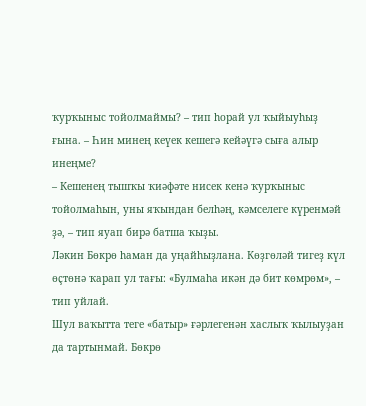ҡурҡыныс тойолмаймы? – тип һорай ул ҡыйыуһыҙ ғына. – Һин минең кеүек кешегә кейәүгә сыға алыр инеңме?
– Кешенең тышҡы ҡиәфәте нисек кенә ҡурҡыныс тойолмаһын, уны яҡындан белһәң, кәмселеге күренмәй ҙә, – тип яуап бирә батша ҡыҙы.
Ләкин Бөкрө һаман да уңайһыҙлана. Көҙгөләй тигеҙ күл өҫтөнә ҡарап ул тағы: «Булмаһа икән дә бит көмрөм», – тип уйлай.
Шул ваҡытта теге «батыр» ғәрлегенән хаслыҡ ҡылыуҙан да тартынмай. Бөкрө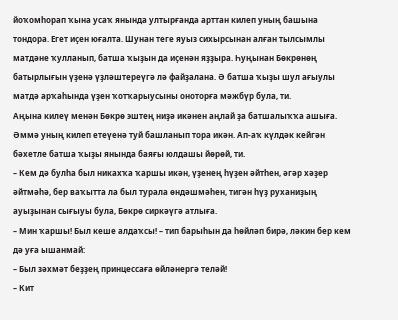йоҡомһорап ҡына усаҡ янында ултырғанда арттан килеп уның башына тондора. Егет иҫен юғалта. Шунан теге яуыз сихырсынан алған тылсымлы матдәне ҡулланып, батша ҡыҙын да иҫенән яҙҙыра. Һуңынан Бөкрөнөң батырлығын үҙенә үҙләштереүгә лә файҙалана. Ә батша ҡыҙы шул ағыулы матдә арҡаһында үҙен ҡотҡарыусыны оноторға мәжбүр була, ти.
Аңына килеү менән Бөкрө эштең ниҙә икәнен аңлай ҙа батшалыҡҡа ашыға. Әммә уның килеп етеүенә туй башланып тора икән. Ап-аҡ күлдәк кейгән бәхетле батша ҡыҙы янында баяғы юлдашы йөрөй, ти.
– Кем дә булһа был никахҡа ҡаршы икән, үҙенең һүҙен әйтһен, әгәр хәҙер әйтмәһә, бер ваҡытта ла был турала өндәшмәһен, тигән һүҙ руханиҙың ауыҙынан сығыуы була, Бөкрө сиркәүгә атлыға.
– Мин ҡаршы! Был кеше алдаҡсы! – тип барыһын да һөйләп бирә, ләкин бер кем дә уға ышанмай:
– Был зәхмәт беҙҙең принцессаға өйләнергә теләй!
– Кит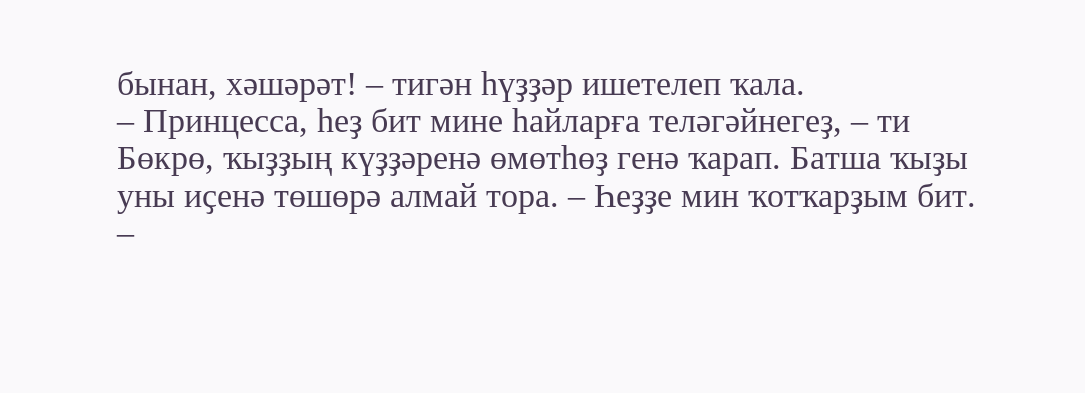бынан, хәшәрәт! – тигән һүҙҙәр ишетелеп ҡала.
– Принцесса, һеҙ бит мине һайларға теләгәйнегеҙ, – ти Бөкрө, ҡыҙҙың күҙҙәренә өмөтһөҙ генә ҡарап. Батша ҡыҙы уны иҫенә төшөрә алмай тора. – Һеҙҙе мин ҡотҡарҙым бит.
–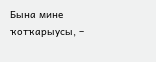Бына мине ҡотҡарыусы, –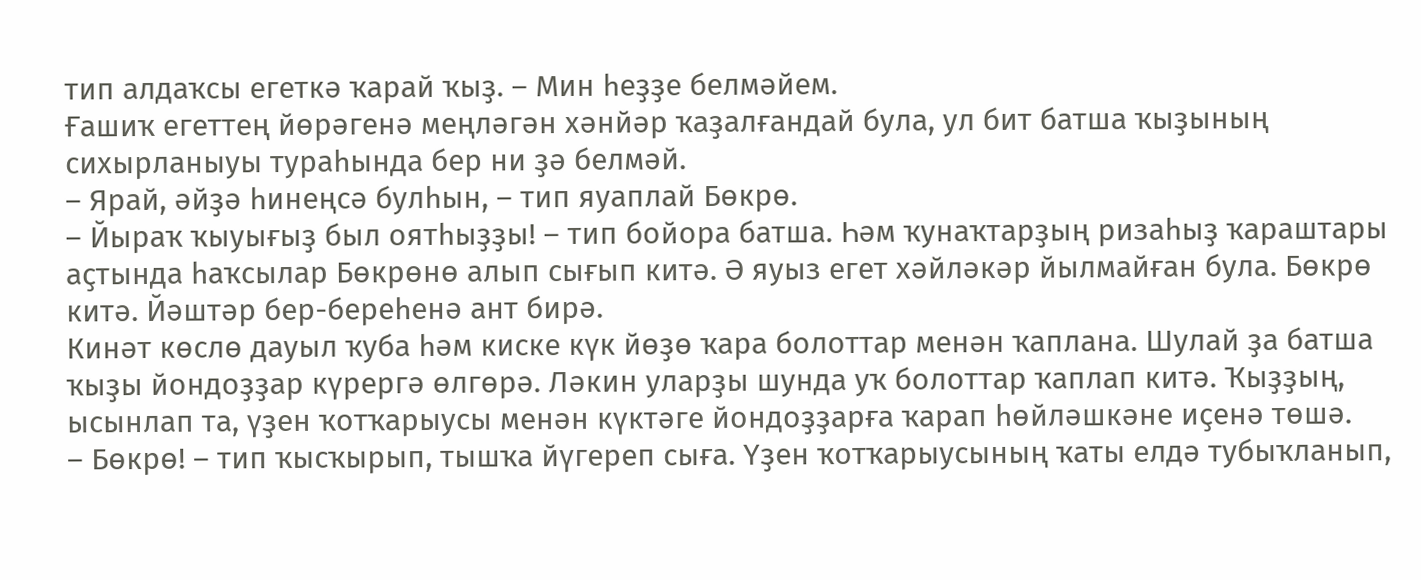тип алдаҡсы егеткә ҡарай ҡыҙ. – Мин һеҙҙе белмәйем.
Ғашиҡ егеттең йөрәгенә меңләгән хәнйәр ҡаҙалғандай була, ул бит батша ҡыҙының сихырланыуы тураһында бер ни ҙә белмәй.
– Ярай, әйҙә һинеңсә булһын, – тип яуаплай Бөкрө.
– Йыраҡ ҡыуығыҙ был оятһыҙҙы! – тип бойора батша. Һәм ҡунаҡтарҙың ризаһыҙ ҡараштары аҫтында һаҡсылар Бөкрөнө алып сығып китә. Ә яуыз егет хәйләкәр йылмайған була. Бөкрө китә. Йәштәр бер-береһенә ант бирә.
Кинәт көслө дауыл ҡуба һәм киске күк йөҙө ҡара болоттар менән ҡаплана. Шулай ҙа батша ҡыҙы йондоҙҙар күрергә өлгөрә. Ләкин уларҙы шунда уҡ болоттар ҡаплап китә. Ҡыҙҙың, ысынлап та, үҙен ҡотҡарыусы менән күктәге йондоҙҙарға ҡарап һөйләшкәне иҫенә төшә.
– Бөкрө! – тип ҡысҡырып, тышҡа йүгереп сыға. Үҙен ҡотҡарыусының ҡаты елдә тубыҡланып,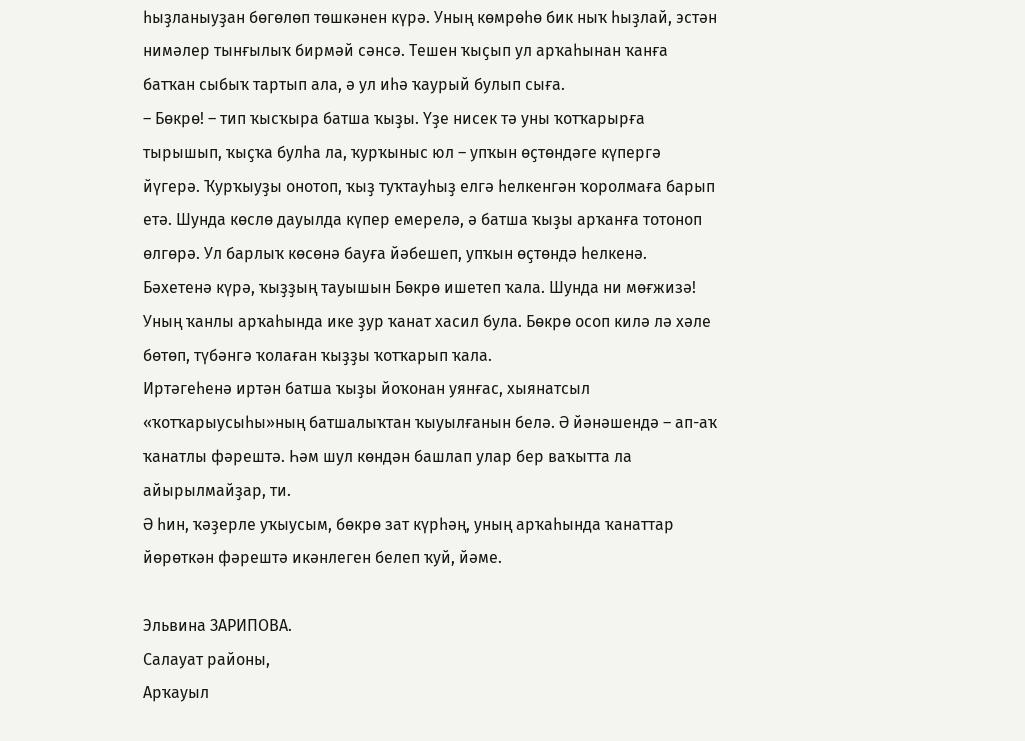һыҙланыуҙан бөгөлөп төшкәнен күрә. Уның көмрөһө бик ныҡ һыҙлай, эстән нимәлер тынғылыҡ бирмәй сәнсә. Тешен ҡыҫып ул арҡаһынан ҡанға батҡан сыбыҡ тартып ала, ә ул иһә ҡаурый булып сыға.
– Бөкрө! – тип ҡысҡыра батша ҡыҙы. Үҙе нисек тә уны ҡотҡарырға тырышып, ҡыҫҡа булһа ла, ҡурҡыныс юл – упҡын өҫтөндәге күпергә йүгерә. Ҡурҡыуҙы онотоп, ҡыҙ туҡтауһыҙ елгә һелкенгән ҡоролмаға барып етә. Шунда көслө дауылда күпер емерелә, ә батша ҡыҙы арҡанға тотоноп өлгөрә. Ул барлыҡ көсөнә бауға йәбешеп, упҡын өҫтөндә һелкенә. Бәхетенә күрә, ҡыҙҙың тауышын Бөкрө ишетеп ҡала. Шунда ни мөғжизә! Уның ҡанлы арҡаһында ике ҙур ҡанат хасил була. Бөкрө осоп килә лә хәле бөтөп, түбәнгә ҡолаған ҡыҙҙы ҡотҡарып ҡала.
Иртәгеһенә иртән батша ҡыҙы йоҡонан уянғас, хыянатсыл «ҡотҡарыусыһы»ның батшалыҡтан ҡыуылғанын белә. Ә йәнәшендә – ап-аҡ ҡанатлы фәрештә. Һәм шул көндән башлап улар бер ваҡытта ла айырылмайҙар, ти.
Ә һин, ҡәҙерле уҡыусым, бөкрө зат күрһәң, уның арҡаһында ҡанаттар йөрөткән фәрештә икәнлеген белеп ҡуй, йәме.

Эльвина ЗАРИПОВА.
Салауат районы,
Арҡауыл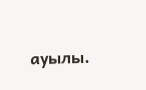ауылы.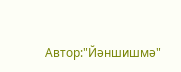Автор:"Йәншишмә"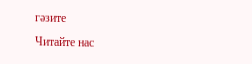гәзите
Читайте нас